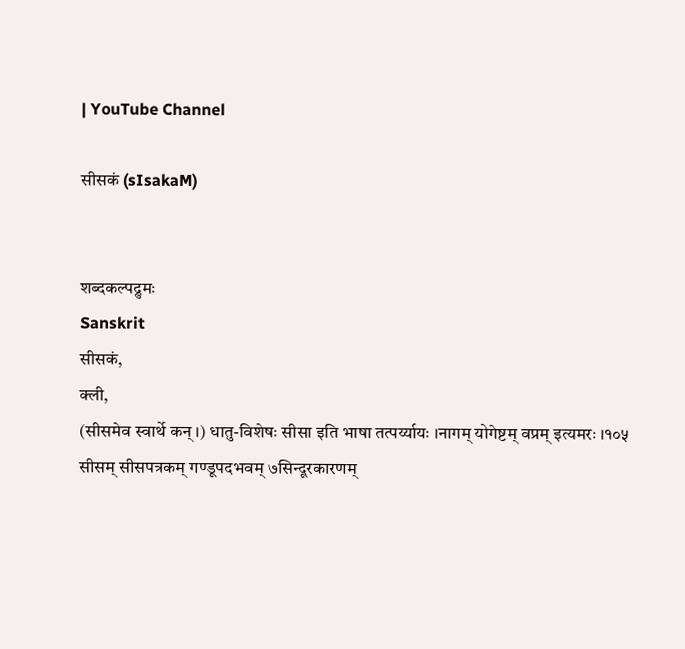| YouTube Channel

सीसकं (sIsakaM)


शब्दकल्पद्रुमः
Sanskrit
सीसकं,
क्ली,
(सीसमेव स्वार्थे कन् ।) धातु-विशेषः सीसा इति भाषा तत्पर्य्यायः ।नागम् योगेष्टम् वप्रम् इत्यमरः ।१०५
सीसम् सीसपत्रकम् गण्डूपदभवम् ७सिन्दूरकारणम्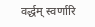वर्द्धम् स्वर्णारि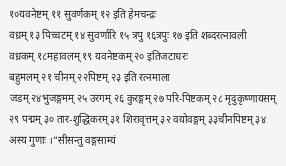१०यवनेष्टम् ११ सुवर्णकम् १२ इति हेमचन्द्रः
वध्रम् १३ पिच्चटम् १४ सुवर्णारि १५ त्रपु १६त्रपुः १७ इति शब्दरत्नावली
वध्रकम् १८महावलम् १९ यवनेष्टकम् २० इतिजटाधरः
बहुमलम् २१ चीनम् २२पिष्टम् २३ इति रत्नमाला
जडम् २४भुजङ्गमम् २५ उरगम् २६ कुरङ्गम् २७ परि-पिष्टकम् २८ मृदुकृष्णायसम् २९ पद्मम् ३० तार-शुद्धिकरम् ३१ शिरावृत्तम् ३२ वयोवङ्गम् ३३चीनपिष्टम् ३४ अस्य गुणाः ।“सीसन्तु वङ्गसाम्यं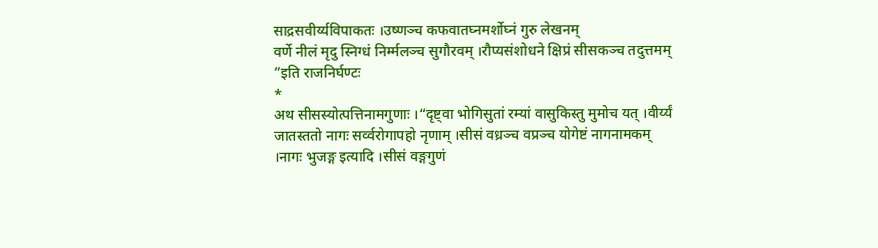साद्रसवीर्य्यविपाकतः ।उष्णञ्च कफवातघ्नमर्शोघ्नं गुरु लेखनम्
वर्णे नीलं मृदु स्निग्धं निर्म्मलञ्च सुगौरवम् ।रौप्यसंशोधने क्षिप्रं सीसकञ्च तदुत्तमम्
”इति राजनिर्घण्टः
*
अथ सीसस्योत्पत्तिनामगुणाः ।“दृष्ट्वा भोगिसुतां रम्यां वासुकिस्तु मुमोच यत् ।वीर्य्यं जातस्ततो नागः सर्व्वरोगापहो नृणाम् ।सीसं वध्रञ्च वप्रञ्च योगेष्टं नागनामकम् ।नागः भुजङ्ग इत्यादि ।सीसं वङ्गगुणं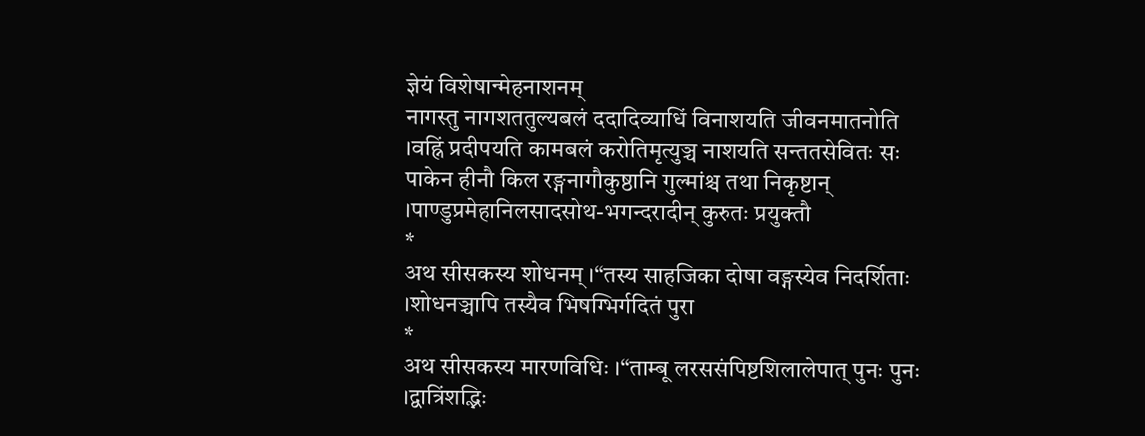ज्ञेयं विशेषान्मेहनाशनम्
नागस्तु नागशततुल्यबलं ददादिव्याधिं विनाशयति जीवनमातनोति ।वह्निं प्रदीपयति कामबलं करोतिमृत्युञ्च नाशयति सन्ततसेवितः सः
पाकेन हीनौ किल रङ्गनागौकुष्ठानि गुल्मांश्च तथा निकृष्टान् ।पाण्डुप्रमेहानिलसादसोथ-भगन्दरादीन् कुरुतः प्रयुक्तौ
*
अथ सीसकस्य शोधनम् ।“तस्य साहजिका दोषा वङ्गस्येव निदर्शिताः ।शोधनञ्चापि तस्यैव भिषग्भिर्गदितं पुरा
*
अथ सीसकस्य मारणविधिः ।“ताम्बू लरससंपिष्टशिलालेपात् पुनः पुनः ।द्वात्रिंशद्भिः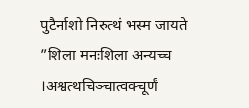पुटैर्नाशो निरुत्थं भस्म जायते
”शिला मनःशिला अन्यच्च ।अश्वत्थचिञ्चात्वक्चूर्णं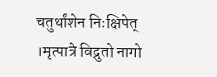चतुर्थांशेन निःक्षिपेत् ।मृत्पात्रे विद्रुतो नागो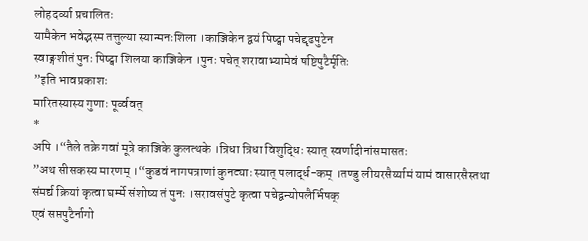लोहदर्व्या प्रचालितः
यामैकेन भवेद्भस्म तत्तुल्या स्यान्मनःशिला ।काञ्जिकेन द्वयं पिष्ट्वा पचेद्दृढपुटेन
स्वाङ्गशीतं पुनः पिष्ट्वा शिलया काञ्जिकेन ।पुनः पचेत् शरावाभ्यामेवं षष्टिपुटैर्मृतिः
”इति भावप्रकाशः
मारितस्यास्य गुणाः पूर्व्ववत्
*
अपि ।“तैले तक्रे गवां मूत्रे काञ्जिके कुलत्थके ।त्रिधा त्रिधा विशुद्धिः स्यात् स्वर्णादीनांसमासतः
”अथ सीसकस्य मारणम् ।“कुडवं नागपत्राणां कुनट्याः स्यात् पलार्द्ध-कम् ।तण्डु लीयरसैर्य्यामं यामं वासारसैस्तथा
संमर्द्य क्रियां कृत्वा घर्म्मे संशोष्य तं पुनः ।सरावसंपुटे कृत्वा पचेद्वन्योपलैर्भिषक्
एवं सप्तपुटैर्नागो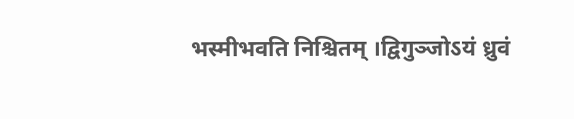भस्मीभवति निश्चितम् ।द्विगुञ्जोऽयं ध्रुवं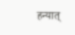हन्यात्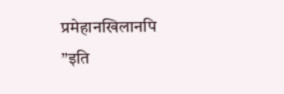प्रमेहानखिलानपि
”इति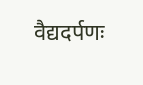वैद्यदर्पणः